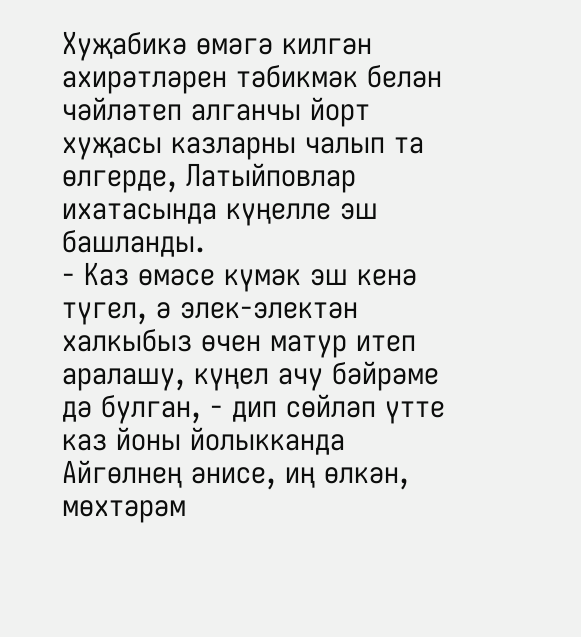Хуҗабикә өмәгә килгән ахирәтләрен тәбикмәк белән чәйләтеп алганчы йорт хуҗасы казларны чалып та өлгерде, Латыйповлар ихатасында күңелле эш башланды.
- Каз өмәсе күмәк эш кенә түгел, ә элек-электән халкыбыз өчен матур итеп аралашу, күңел ачу бәйрәме дә булган, - дип сөйләп үтте каз йоны йолыкканда Айгөлнең әнисе, иң өлкән, мөхтәрәм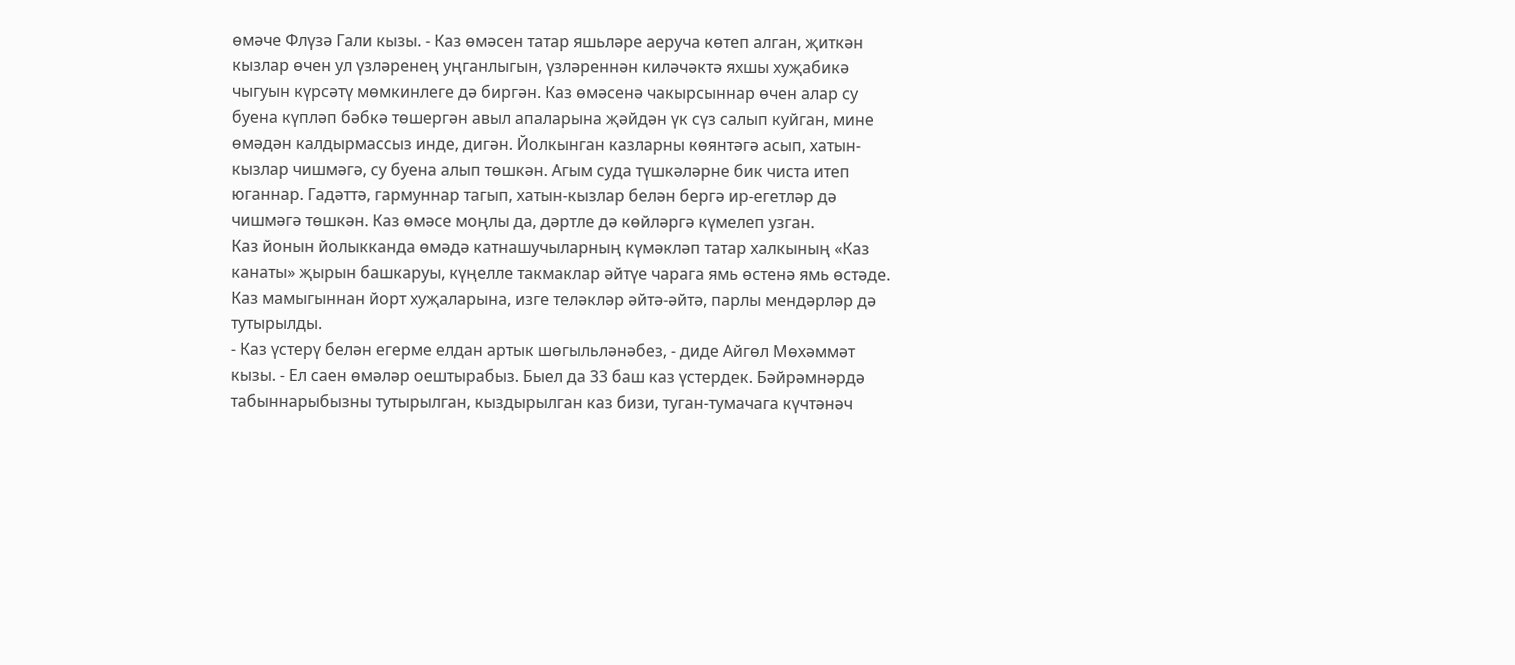өмәче Флүзә Гали кызы. - Каз өмәсен татар яшьләре аеруча көтеп алган, җиткән кызлар өчен ул үзләренең уңганлыгын, үзләреннән киләчәктә яхшы хуҗабикә чыгуын күрсәтү мөмкинлеге дә биргән. Каз өмәсенә чакырсыннар өчен алар су буена күпләп бәбкә төшергән авыл апаларына җәйдән үк сүз салып куйган, мине өмәдән калдырмассыз инде, дигән. Йолкынган казларны көянтәгә асып, хатын-кызлар чишмәгә, су буена алып төшкән. Агым суда түшкәләрне бик чиста итеп юганнар. Гадәттә, гармуннар тагып, хатын-кызлар белән бергә ир-егетләр дә чишмәгә төшкән. Каз өмәсе моңлы да, дәртле дә көйләргә күмелеп узган.
Каз йонын йолыкканда өмәдә катнашучыларның күмәкләп татар халкының «Каз канаты» җырын башкаруы, күңелле такмаклар әйтүе чарага ямь өстенә ямь өстәде. Каз мамыгыннан йорт хуҗаларына, изге теләкләр әйтә-әйтә, парлы мендәрләр дә тутырылды.
- Каз үстерү белән егерме елдан артык шөгыльләнәбез, - диде Айгөл Мөхәммәт кызы. - Ел саен өмәләр оештырабыз. Быел да 33 баш каз үстердек. Бәйрәмнәрдә табыннарыбызны тутырылган, кыздырылган каз бизи, туган-тумачага күчтәнәч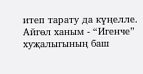итеп тарату да күңелле.
Айгөл ханым - “Игенче” хуҗалыгының баш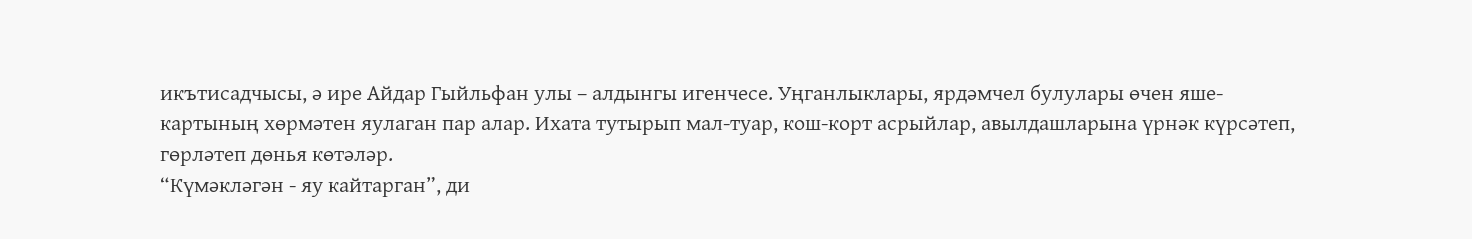икътисадчысы, ә ире Айдар Гыйльфан улы – алдынгы игенчесе. Уңганлыклары, ярдәмчел булулары өчен яше-картының хөрмәтен яулаган пар алар. Ихата тутырып мал-туар, кош-корт асрыйлар, авылдашларына үрнәк күрсәтеп, гөрләтеп дөнья көтәләр.
“Күмәкләгән - яу кайтарган”, ди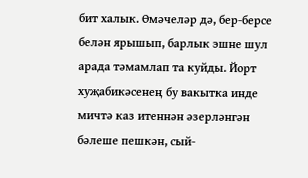бит халык. Өмәчеләр дә, бер-берсе белән ярышып, барлык эшне шул арада тәмамлап та куйды. Йорт хуҗабикәсенең бу вакытка инде мичтә каз итеннән әзерләнгән бәлеше пешкән, сый-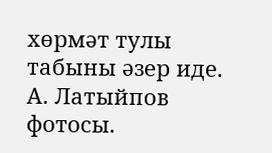хөрмәт тулы табыны әзер иде.
А. Латыйпов фотосы.